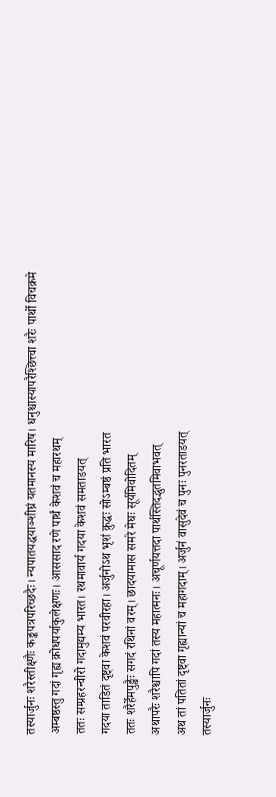तस्यार्जुनः शरैस्तीक्ष्णैः कङ्कपत्रपरिच्छदैः। न्यपातयद्धयाञ्शीघ्रं यतमानस्य मारिष। धनुश्चास्यापरैश्छित्त्वा शरैः पार्थो विचक्रमे
अम्बष्ठस्तु गदां गृह्य क्रोधपर्याकुलेक्षणः। आससाद रणे पार्थं केशवं च महारथम्
ततः सम्प्रहरन्वीरो गदामुद्यम्य भारत। रथमावार्य गदया केशवं समताडयत्
गदया ताडितं दृष्ट्वा केशवं परवीरहा। अर्जुनोऽथ भृशं क्रुद्धः सोऽम्बष्ठं प्रति भारत
ततः शरैर्हेमपुङ्खैः सगदं रथिनां वरम्। छादयामास समरे मेघः सूर्यमिवोदितम्
अथापरैः शरैश्चापि गदां तस्य महात्मनः। अचूर्णयत्तदा पार्थस्तिदद्भुतमिवाभवत्
अथ तां पतितां दृष्ट्वा गृह्यान्यां च महागदाम्। अर्जुनं वासुदेवं च पुनः पुनरताडयत्
तस्यार्जुनः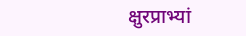क्षुरप्राभ्यां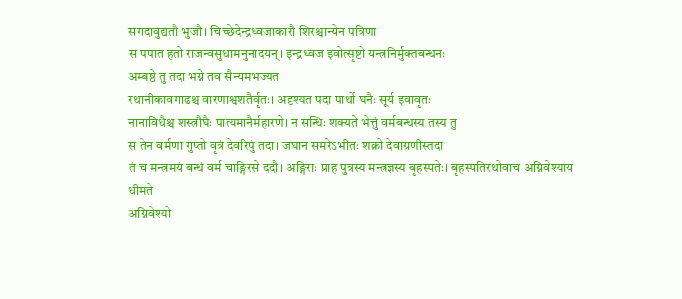सगदावुद्यतौ भुजौ। चिच्छेदेन्द्रध्वजाकारौ शिरश्चान्येन पत्रिणा
स पपात हतो राजन्वसुधामनुनादयन्। इन्द्रध्वज इवोत्सृष्टो यन्त्रनिर्मुक्तबन्धनः
अम्बष्ठे तु तदा भग्ने तव सैन्यमभज्यत
रथानीकावगाढश्च वारणाश्वशतैर्वृतः। अदृश्यत पदा पार्थो घनैः सूर्य इवावृतः
नानाविधैश्च शस्त्रौघैः पात्यमानैर्महारणे। न सन्धिः शक्यते भेत्तुं वर्मबन्धस्य तस्य तु
स तेन वर्मणा गुप्तो वृत्रं देवरिपुं तदा। जघान समरेऽभीतः शक्रो देवाग्रणीस्तदा
तं च मन्त्रमयं बन्धं वर्म चाङ्गिरसे ददौ। अङ्गिराः प्राह पुत्रस्य मन्त्रज्ञस्य बृहस्पतेः। बृहस्पतिरथोवाच अग्निवेश्याय धीमते
अग्निवेश्यो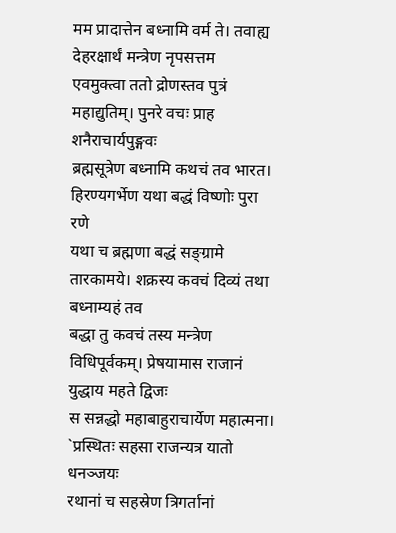मम प्रादात्तेन बध्नामि वर्म ते। तवाह्य देहरक्षार्थं मन्त्रेण नृपसत्तम
एवमुक्त्वा ततो द्रोणस्तव पुत्रं महाद्युतिम्। पुनरे वचः प्राह शनैराचार्यपुङ्गवः
ब्रह्मसूत्रेण बध्नामि कथचं तव भारत। हिरण्यगर्भेण यथा बद्धं विष्णोः पुरा रणे
यथा च ब्रह्मणा बद्धं सङ्ग्रामे तारकामये। शक्रस्य कवचं दिव्यं तथा बध्नाम्यहं तव
बद्धा तु कवचं तस्य मन्त्रेण विधिपूर्वकम्। प्रेषयामास राजानं युद्धाय महते द्विजः
स सन्नद्धो महाबाहुराचार्येण महात्मना। `प्रस्थितः सहसा राजन्यत्र यातो धनञ्जयः
रथानां च सहस्रेण त्रिगर्तानां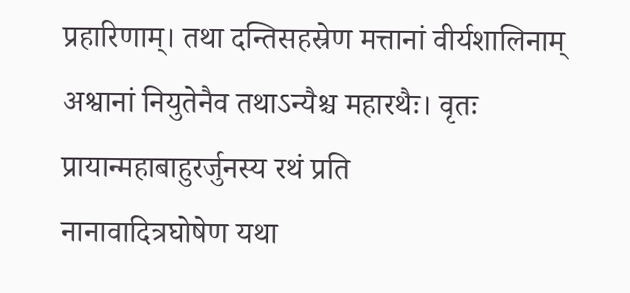प्रहारिणाम्। तथा दन्तिसहस्रेण मत्तानां वीर्यशालिनाम्
अश्वानां नियुतेनैव तथाऽन्यैश्च महारथैः। वृतः प्रायान्महाबाहुरर्जुनस्य रथं प्रति
नानावादित्रघोषेण यथा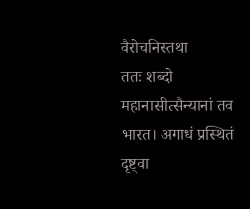वैरोचनिस्तथा
ततः शब्दो महानासीत्सैन्यानां तव भारत। अगाधं प्रस्थितं दृष्ट्वा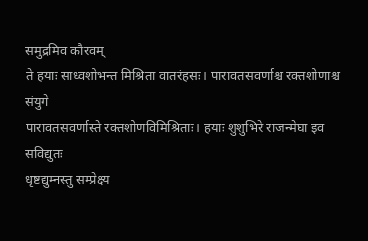समुद्रमिव कौरवम्
ते हयाः साध्वशोभन्त मिश्रिता वातरंहसः। पारावतसवर्णाश्च रक्तशोणाश्च संयुगे
पारावतसवर्णास्ते रक्तशोणविमिश्रिताः। हयाः शुशुभिरे राजन्मेघा इव सविद्युतः
धृष्टद्युम्नस्तु सम्प्रेक्ष्य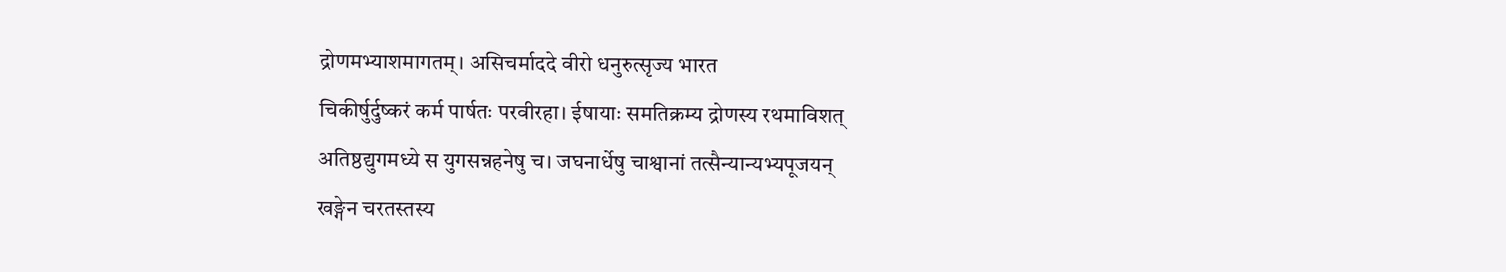द्रोणमभ्याशमागतम्। असिचर्माददे वीरो धनुरुत्सृज्य भारत
चिकीर्षुर्दुष्करं कर्म पार्षतः परवीरहा। ईषायाः समतिक्रम्य द्रोणस्य रथमाविशत्
अतिष्ठद्युगमध्ये स युगसन्नहनेषु च। जघनार्धेषु चाश्वानां तत्सैन्यान्यभ्यपूजयन्
खङ्गेन चरतस्तस्य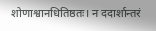शोणाश्वानधितिष्ठतः। न ददार्शान्तरं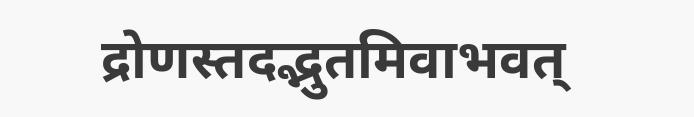द्रोणस्तदद्भुतमिवाभवत्